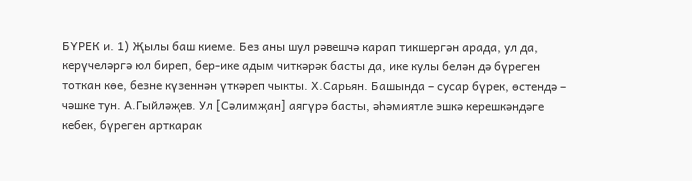БҮРЕК и. 1) Җылы баш киеме. Без аны шул рәвешчә карап тикшергән арада, ул да, керүчеләргә юл биреп, бер-ике адым читкәрәк басты да, ике кулы белән дә бүреген тоткан көе, безне күзеннән үткәреп чыкты. Х.Сарьян. Башында – сусар бүрек, өстендә – чәшке тун. А.Гыйләҗев. Ул [Сәлимҗан] аягүрә басты, әһәмиятле эшкә керешкәндәге кебек, бүреген арткарак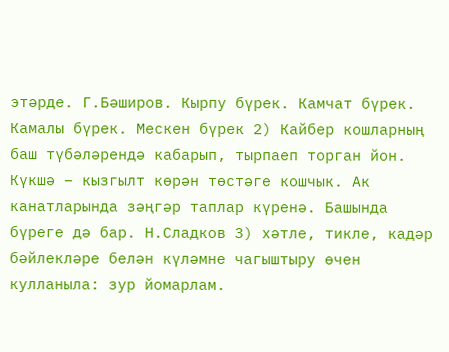этәрде. Г.Бәширов. Кырпу бүрек. Камчат бүрек. Камалы бүрек. Мескен бүрек 2) Кайбер кошларның баш түбәләрендә кабарып, тырпаеп торган йон. Күкшә – кызгылт көрән төстәге кошчык. Ак канатларында зәңгәр таплар күренә. Башында бүреге дә бар. Н.Сладков 3) хәтле, тикле, кадәр бәйлекләре белән күләмне чагыштыру өчен кулланыла: зур йомарлам.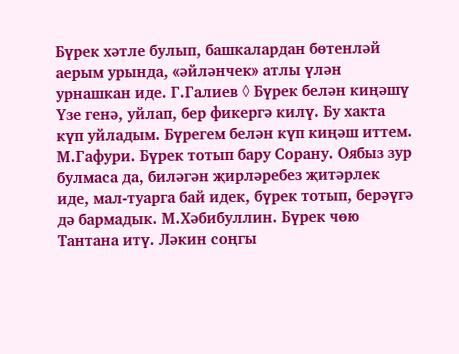Бүрек хәтле булып, башкалардан бөтенләй аерым урында, «әйләнчек» атлы үлән урнашкан иде. Г.Галиев ◊ Бүрек белән киңәшү Үзе генә, уйлап, бер фикергә килү. Бу хакта күп уйладым. Бүрегем белән күп киңәш иттем. М.Гафури. Бүрек тотып бару Сорану. Оябыз зур булмаса да, биләгән җирләребез җитәрлек иде, мал-туарга бай идек, бүрек тотып, берәүгә дә бармадык. М.Хәбибуллин. Бүрек чөю Тантана итү. Ләкин соңгы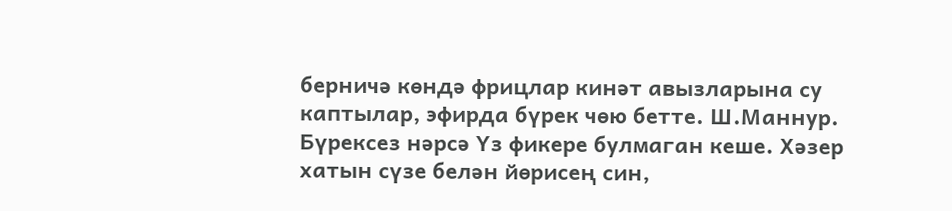берничә көндә фрицлар кинәт авызларына су каптылар, эфирда бүрек чөю бетте. Ш.Маннур. Бүрексез нәрсә Үз фикере булмаган кеше. Хәзер хатын сүзе белән йөрисең син,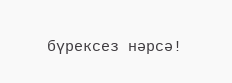бүрексез нәрсә!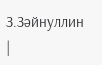З.Зәйнуллин |